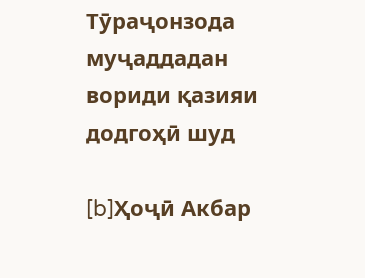Тӯраҷонзода муҷаддадан вориди қазияи додгоҳӣ шуд

[b]Ҳоҷӣ Акбар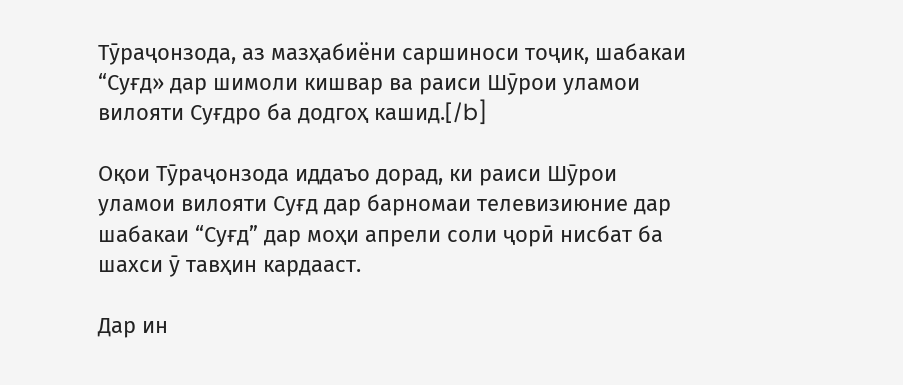Тӯраҷонзода, аз мазҳабиёни саршиноси тоҷик, шабакаи “Суғд» дар шимоли кишвар ва раиси Шӯрои уламои вилояти Суғдро ба додгоҳ кашид.[/b]

Оқои Тӯраҷонзода иддаъо дорад, ки раиси Шӯрои уламои вилояти Суғд дар барномаи телевизиюние дар шабакаи “Суғд” дар моҳи апрели соли ҷорӣ нисбат ба шахси ӯ тавҳин кардааст.

Дар ин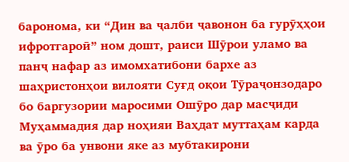баронома, ки “Дин ва ҷалби ҷавонон ба гурӯҳҳои ифротгароӣ” ном дошт, раиси Шӯрои уламо ва панҷ нафар аз имомхатибони бархе аз шаҳристонҳои вилояти Суғд оқои Тӯраҷонзодаро бо баргузории маросими Ошӯро дар масҷиди Муҳаммадия дар ноҳияи Ваҳдат муттаҳам карда ва ӯро ба унвони яке аз мубтакирони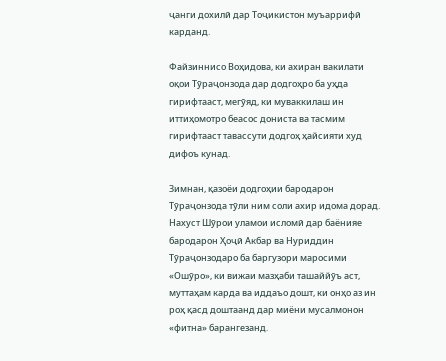ҷанги дохилӣ дар Тоҷикистон муъаррифӣ карданд.

Файзиннисо Воҳидова, ки ахиран вакилати оқои Тӯраҷонзода дар додгоҳро ба уҳда гирифтааст, мегӯяд, ки муваккилаш ин иттиҳомотро беасос дониста ва тасмим гирифтааст тавассути додгоҳ ҳайсияти худ дифоъ кунад.

Зимнан, қазоёи додгоҳии бародарон Тӯраҷонзода тӯли ним соли ахир идома дорад. Нахуст Шӯрои уламои исломӣ дар баёнияе бародарон Ҳоҷӣ Акбар ва Нуриддин Тӯраҷонзодаро ба баргузори маросими «Ошӯро», ки вижаи мазҳаби ташаййӯъ аст, муттаҳам карда ва иддаъо дошт, ки онҳо аз ин роҳ қасд доштаанд дар миёни мусалмонон «фитна» барангезанд.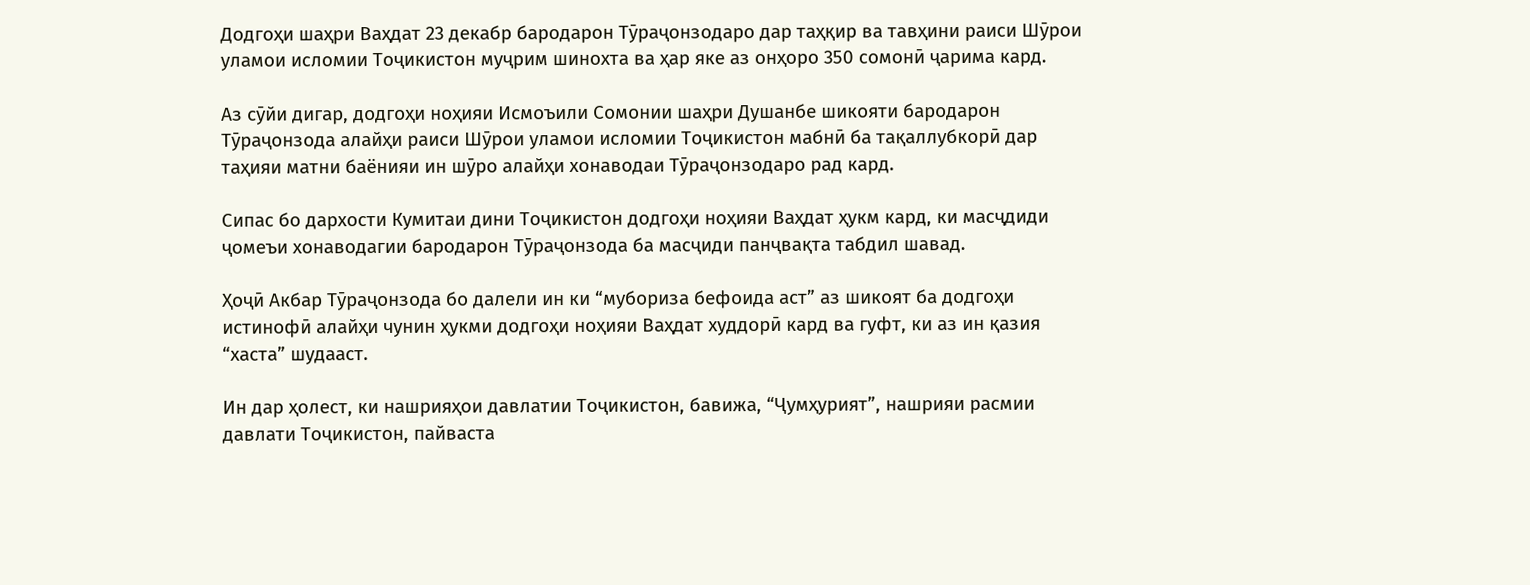Додгоҳи шаҳри Ваҳдат 23 декабр бародарон Тӯраҷонзодаро дар таҳқир ва тавҳини раиси Шӯрои уламои исломии Тоҷикистон муҷрим шинохта ва ҳар яке аз онҳоро 350 сомонӣ ҷарима кард.

Аз сӯйи дигар, додгоҳи ноҳияи Исмоъили Сомонии шаҳри Душанбе шикояти бародарон Тӯраҷонзода алайҳи раиси Шӯрои уламои исломии Тоҷикистон мабнӣ ба тақаллубкорӣ дар таҳияи матни баёнияи ин шӯро алайҳи хонаводаи Тӯраҷонзодаро рад кард.

Сипас бо дархости Кумитаи дини Тоҷикистон додгоҳи ноҳияи Ваҳдат ҳукм кард, ки масҷдиди ҷомеъи хонаводагии бародарон Тӯраҷонзода ба масҷиди панҷвақта табдил шавад.

Ҳоҷӣ Акбар Тӯраҷонзода бо далели ин ки “мубориза бефоида аст” аз шикоят ба додгоҳи истинофӣ алайҳи чунин ҳукми додгоҳи ноҳияи Ваҳдат худдорӣ кард ва гуфт, ки аз ин қазия “хаста” шудааст.

Ин дар ҳолест, ки нашрияҳои давлатии Тоҷикистон, бавижа, “Ҷумҳурият”, нашрияи расмии давлати Тоҷикистон, пайваста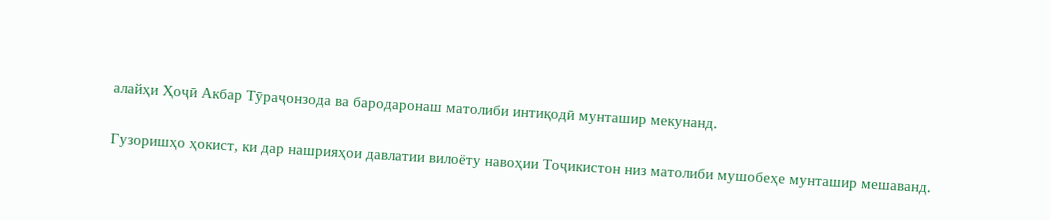алайҳи Ҳоҷӣ Акбар Тӯраҷонзода ва бародаронаш матолиби интиқодӣ мунташир мекунанд.

Гузоришҳо ҳокист, ки дар нашрияҳои давлатии вилоёту навоҳии Тоҷикистон низ матолиби мушобеҳе мунташир мешаванд.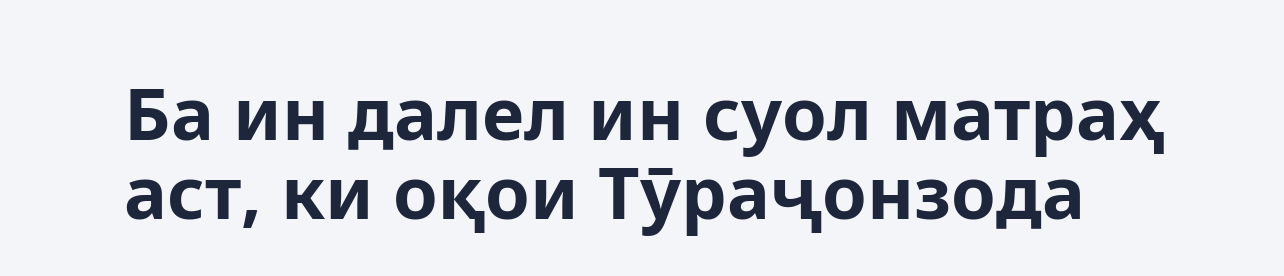Ба ин далел ин суол матраҳ аст, ки оқои Тӯраҷонзода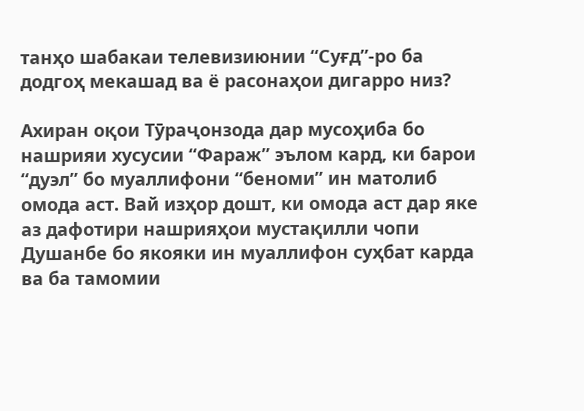танҳо шабакаи телевизиюнии “Суғд”-ро ба додгоҳ мекашад ва ё расонаҳои дигарро низ?

Ахиран оқои Тӯраҷонзода дар мусоҳиба бо нашрияи хусусии “Фараж” эълом кард, ки барои “дуэл” бо муаллифони “беноми” ин матолиб омода аст. Вай изҳор дошт, ки омода аст дар яке аз дафотири нашрияҳои мустақилли чопи Душанбе бо якояки ин муаллифон суҳбат карда ва ба тамомии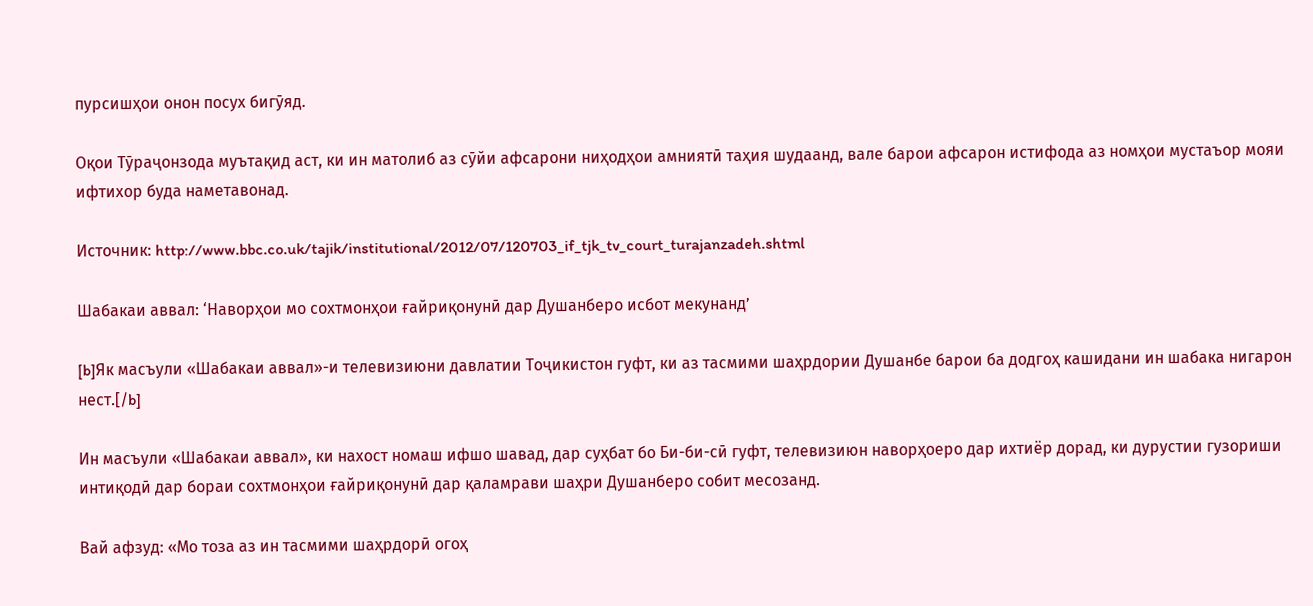пурсишҳои онон посух бигӯяд.

Оқои Тӯраҷонзода муътақид аст, ки ин матолиб аз сӯйи афсарони ниҳодҳои амниятӣ таҳия шудаанд, вале барои афсарон истифода аз номҳои мустаъор мояи ифтихор буда наметавонад.

Источник: http://www.bbc.co.uk/tajik/institutional/2012/07/120703_if_tjk_tv_court_turajanzadeh.shtml

Шабакаи аввал: ‘Наворҳои мо сохтмонҳои ғайриқонунӣ дар Душанберо исбот мекунанд’

[b]Як масъули «Шабакаи аввал»-и телевизиюни давлатии Тоҷикистон гуфт, ки аз тасмими шаҳрдории Душанбе барои ба додгоҳ кашидани ин шабака нигарон нест.[/b]

Ин масъули «Шабакаи аввал», ки нахост номаш ифшо шавад, дар суҳбат бо Би-би-сӣ гуфт, телевизиюн наворҳоеро дар ихтиёр дорад, ки дурустии гузориши интиқодӣ дар бораи сохтмонҳои ғайриқонунӣ дар қаламрави шаҳри Душанберо собит месозанд.

Вай афзуд: «Мо тоза аз ин тасмими шаҳрдорӣ огоҳ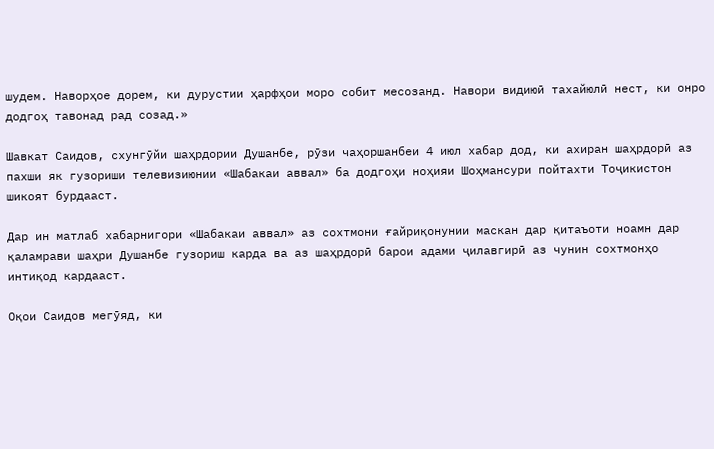шудем. Наворҳое дорем, ки дурустии ҳарфҳои моро собит месозанд. Навори видиюӣ тахайюлӣ нест, ки онро додгоҳ тавонад рад созад.»

Шавкат Саидов, схунгӯйи шаҳрдории Душанбе, рӯзи чаҳоршанбеи 4 июл хабар дод, ки ахиран шаҳрдорӣ аз пахши як гузориши телевизиюнии «Шабакаи аввал» ба додгоҳи ноҳияи Шоҳмансури пойтахти Тоҷикистон шикоят бурдааст.

Дар ин матлаб хабарнигори «Шабакаи аввал» аз сохтмони ғайриқонунии маскан дар қитаъоти ноамн дар қаламрави шаҳри Душанбе гузориш карда ва аз шаҳрдорӣ барои адами ҷилавгирӣ аз чунин сохтмонҳо интиқод кардааст.

Оқои Саидов мегӯяд, ки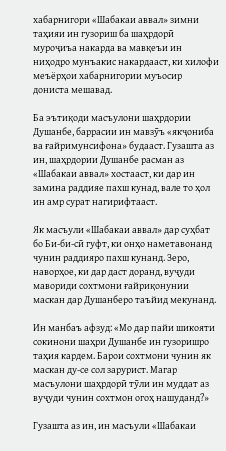хабарнигори «Шабакаи аввал» зимни таҳияи ин гузориш ба шаҳрдорӣ муроҷиъа накарда ва мавқеъи ин ниҳодро мунъакис накардааст, ки хилофи меъёрҳои хабарнигории муъосир дониста мешавад.

Ба эътиқоди масъулони шаҳрдории Душанбе, баррасии ин мавзӯъ «якҷониба ва ғайримунсифона» будааст. Гузашта аз ин, шаҳрдории Душанбе расман аз «Шабакаи аввал» хостааст, ки дар ин замина раддияе пахш кунад, вале то ҳол ин амр сурат нагирифтааст.

Як масъули «Шабакаи аввал» дар суҳбат бо Би-би-сӣ гуфт, ки онҳо наметавонанд чунин раддияро пахш кунанд. Зеро, наворҳое, ки дар даст доранд, вуҷуди мавориди сохтмони ғайриқонунии маскан дар Душанберо таъйид мекунанд.

Ин манбаъ афзуд: «Мо дар пайи шикояти сокинони шаҳри Душанбе ин гузоришро таҳия кардем. Барои сохтмони чунин як маскан ду-се сол зарурист. Магар масъулони шаҳрдорӣ тӯли ин муддат аз вуҷуди чунин сохтмон огоҳ нашуданд?»

Гузашта аз ин, ин масъули «Шабакаи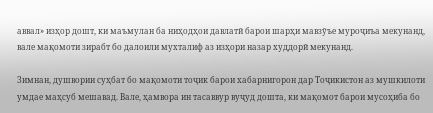аввал» изҳор дошт, ки маъмулан ба ниҳодҳои давлатӣ барои шарҳи мавзӯъе муроҷиъа мекунанд, вале мақомоти зирабт бо далоили мухталиф аз изҳори назар худдорӣ мекунанд.

Зимнан, душвории суҳбат бо мақомоти тоҷик барои хабарнигорон дар Тоҷикистон аз мушкилоти умдае маҳсуб мешавад. Вале, ҳамвора ин тасаввур вуҷуд дошта, ки мақомот барои мусоҳиба бо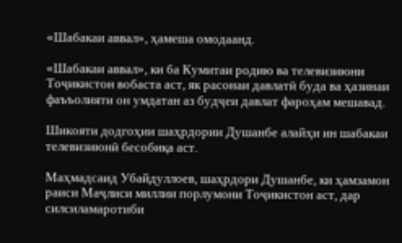«Шабакаи аввал», ҳамеша омодаанд.

«Шабакаи аввал», ки ба Кумитаи родию ва телевизиюни Тоҷикистон вобаста аст, як расонаи давлатӣ буда ва ҳазинаи фаъъолияти он умдатан аз будҷеи давлат фароҳам мешавад.

Шикояти додгоҳии шаҳрдории Душанбе алайҳи ин шабакаи телевизиюнӣ бесобиқа аст.

Маҳмадсаид Убайдуллоев, шаҳрдори Душанбе, ки ҳамзамон раиси Маҷлиси миллии порлумони Тоҷикистон аст, дар силсиламаротиби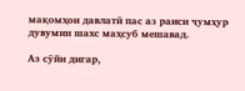мақомҳои давлатӣ пас аз раиси ҷумҳур дувумин шахс маҳсуб мешавад.

Аз сӯйи дигар,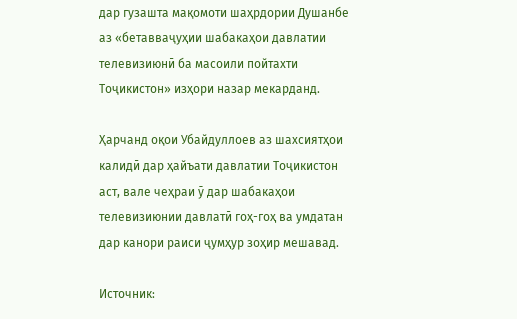дар гузашта мақомоти шаҳрдории Душанбе аз «бетавваҷуҳии шабакаҳои давлатии телевизиюнӣ ба масоили пойтахти Тоҷикистон» изҳори назар мекарданд.

Ҳарчанд оқои Убайдуллоев аз шахсиятҳои калидӣ дар ҳайъати давлатии Тоҷикистон аст, вале чеҳраи ӯ дар шабакаҳои телевизиюнии давлатӣ гоҳ-гоҳ ва умдатан дар канори раиси ҷумҳур зоҳир мешавад.

Источник: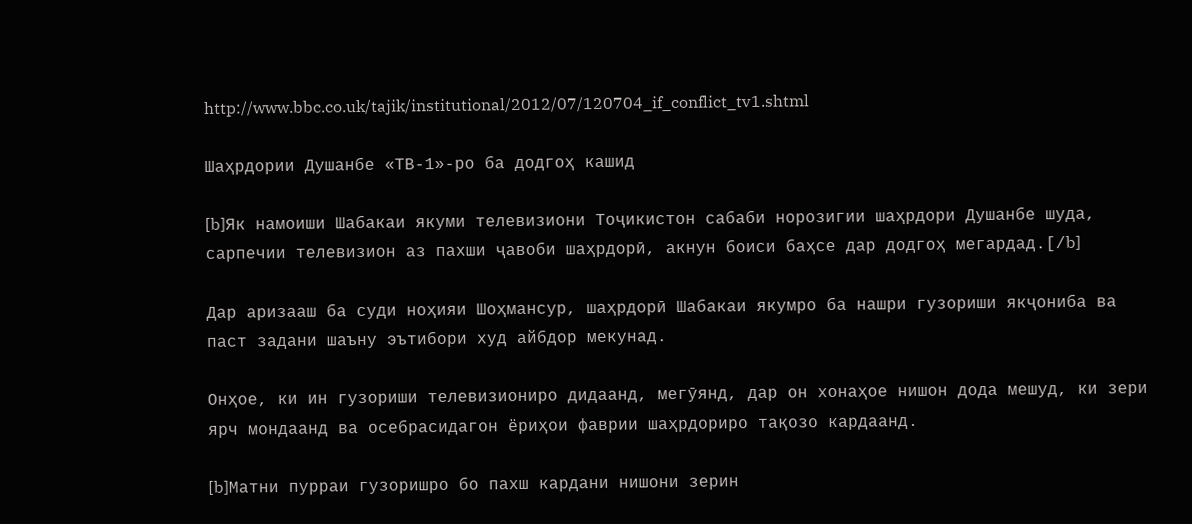http://www.bbc.co.uk/tajik/institutional/2012/07/120704_if_conflict_tv1.shtml

Шаҳрдории Душанбе «ТВ-1»-ро ба додгоҳ кашид

[b]Як намоиши Шабакаи якуми телевизиони Тоҷикистон сабаби норозигии шаҳрдори Душанбе шуда, сарпечии телевизион аз пахши ҷавоби шаҳрдорӣ, акнун боиси баҳсе дар додгоҳ мегардад.[/b]

Дар аризааш ба суди ноҳияи Шоҳмансур, шаҳрдорӣ Шабакаи якумро ба нашри гузориши якҷониба ва паст задани шаъну эътибори худ айбдор мекунад.

Онҳое, ки ин гузориши телевизиониро дидаанд, мегӯянд, дар он хонаҳое нишон дода мешуд, ки зери ярч мондаанд ва осебрасидагон ёриҳои фаврии шаҳрдориро тақозо кардаанд.

[b]Матни пурраи гузоришро бо пахш кардани нишони зерин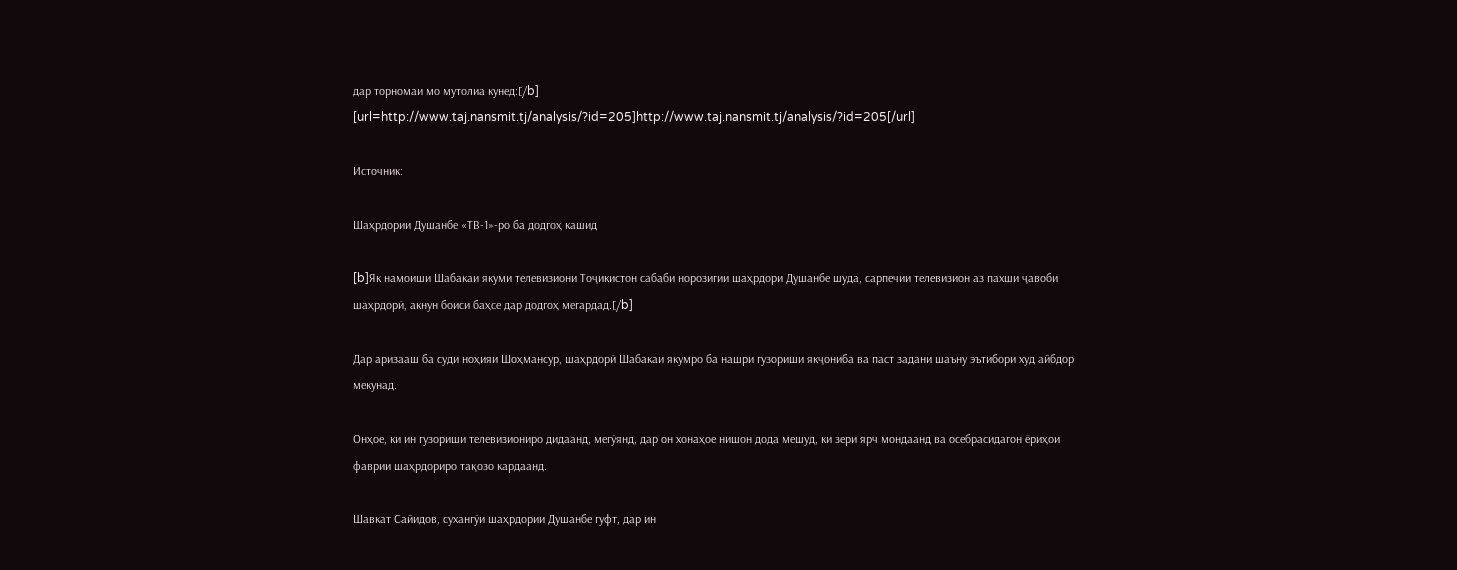дар торномаи мо мутолиа кунед:[/b] [url=http://www.taj.nansmit.tj/analysis/?id=205]http://www.taj.nansmit.tj/analysis/?id=205[/url]

Источник:

Шаҳрдории Душанбе «ТВ-1»-ро ба додгоҳ кашид

[b]Як намоиши Шабакаи якуми телевизиони Тоҷикистон сабаби норозигии шаҳрдори Душанбе шуда, сарпечии телевизион аз пахши ҷавоби шаҳрдорӣ, акнун боиси баҳсе дар додгоҳ мегардад.[/b]

Дар аризааш ба суди ноҳияи Шоҳмансур, шаҳрдорӣ Шабакаи якумро ба нашри гузориши якҷониба ва паст задани шаъну эътибори худ айбдор мекунад.

Онҳое, ки ин гузориши телевизиониро дидаанд, мегӯянд, дар он хонаҳое нишон дода мешуд, ки зери ярч мондаанд ва осебрасидагон ёриҳои фаврии шаҳрдориро тақозо кардаанд.

Шавкат Сайидов, сухангӯи шаҳрдории Душанбе гуфт, дар ин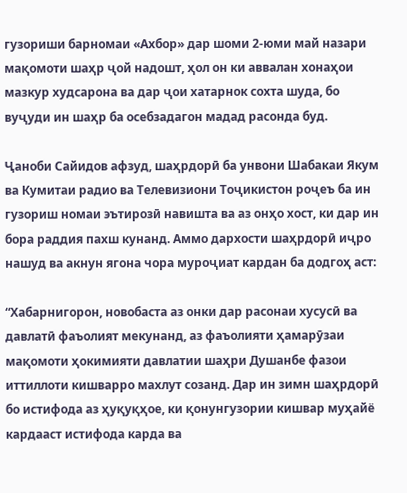гузориши барномаи «Ахбор» дар шоми 2-юми май назари мақомоти шаҳр ҷой надошт, ҳол он ки аввалан хонаҳои мазкур худсарона ва дар ҷои хатарнок сохта шуда, бо вуҷуди ин шаҳр ба осебзадагон мадад расонда буд.

Ҷаноби Сайидов афзуд, шаҳрдорӣ ба унвони Шабакаи Якум ва Кумитаи радио ва Телевизиони Тоҷикистон роҷеъ ба ин гузориш номаи эътирозӣ навишта ва аз онҳо хост, ки дар ин бора раддия пахш кунанд. Аммо дархости шаҳрдорӣ иҷро нашуд ва акнун ягона чора муроҷиат кардан ба додгоҳ аст:

“Хабарнигорон, новобаста аз онки дар расонаи хусусӣ ва давлатӣ фаъолият мекунанд, аз фаъолияти ҳамарӯзаи мақомоти ҳокимияти давлатии шаҳри Душанбе фазои иттиллоти кишварро махлут созанд. Дар ин зимн шаҳрдорӣ бо истифода аз ҳуқуқҳое, ки қонунгузории кишвар муҳайё кардааст истифода карда ва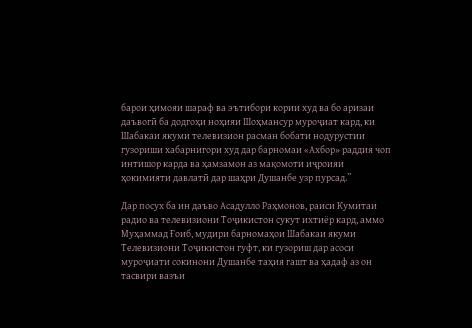барои ҳимояи шараф ва эътибори кории худ ва бо аризаи даъвогӣ ба додгоҳи ноҳияи Шоҳмансур муроҷиат кард, ки Шабакаи якуми телевизион расман бобати нодурустии гузориши хабарнигори худ дар барномаи «Ахбор» раддия чоп интишор карда ва ҳамзамон аз мақомоти иҷроияи ҳокимияти давлатӣ дар шаҳри Душанбе узр пурсад.”

Дар посух ба ин даъво Асадулло Раҳмонов, раиси Кумитаи радио ва телевизиони Тоҷикистон сукут ихтиёр кард, аммо Муҳаммад Ғоиб, мудири барномаҳои Шабакаи якуми Телевизиони Тоҷикистон гуфт, ки гузориш дар асоси муроҷиати сокинони Душанбе таҳия гашт ва ҳадаф аз он тасвири вазъи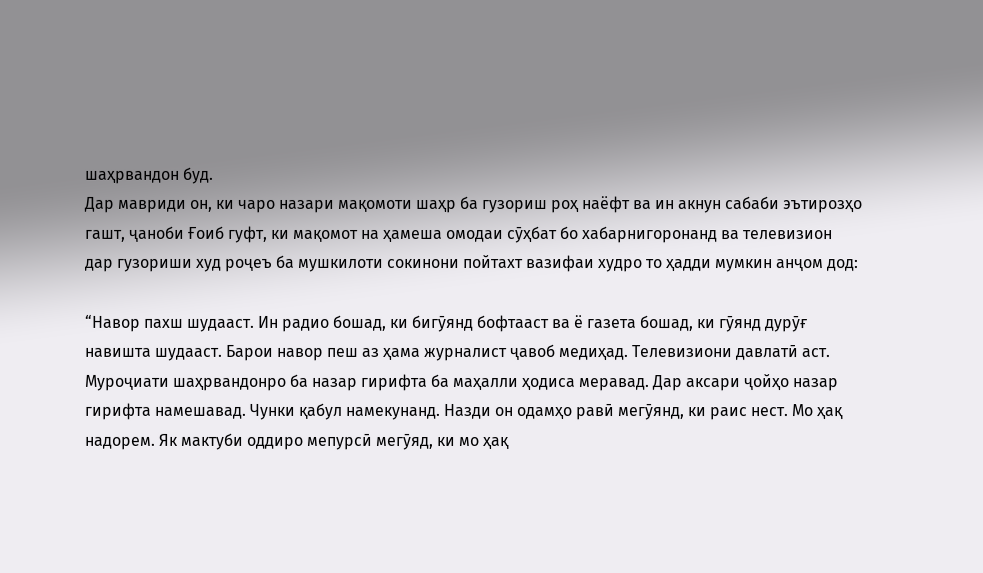шаҳрвандон буд.
Дар мавриди он, ки чаро назари мақомоти шаҳр ба гузориш роҳ наёфт ва ин акнун сабаби эътирозҳо гашт, ҷаноби Ғоиб гуфт, ки мақомот на ҳамеша омодаи сӯҳбат бо хабарнигоронанд ва телевизион дар гузориши худ роҷеъ ба мушкилоти сокинони пойтахт вазифаи худро то ҳадди мумкин анҷом дод:

“Навор пахш шудааст. Ин радио бошад, ки бигӯянд бофтааст ва ё газета бошад, ки гӯянд дурӯғ навишта шудааст. Барои навор пеш аз ҳама журналист ҷавоб медиҳад. Телевизиони давлатӣ аст. Муроҷиати шаҳрвандонро ба назар гирифта ба маҳалли ҳодиса меравад. Дар аксари ҷойҳо назар гирифта намешавад. Чунки қабул намекунанд. Назди он одамҳо равӣ мегӯянд, ки раис нест. Мо ҳақ надорем. Як мактуби оддиро мепурсӣ мегӯяд, ки мо ҳақ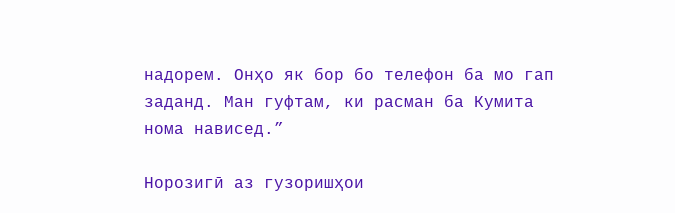надорем. Онҳо як бор бо телефон ба мо гап заданд. Ман гуфтам, ки расман ба Кумита нома нависед.”

Норозигӣ аз гузоришҳои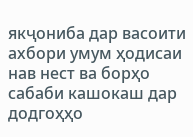якҷониба дар васоити ахбори умум ҳодисаи нав нест ва борҳо сабаби кашокаш дар додгоҳҳо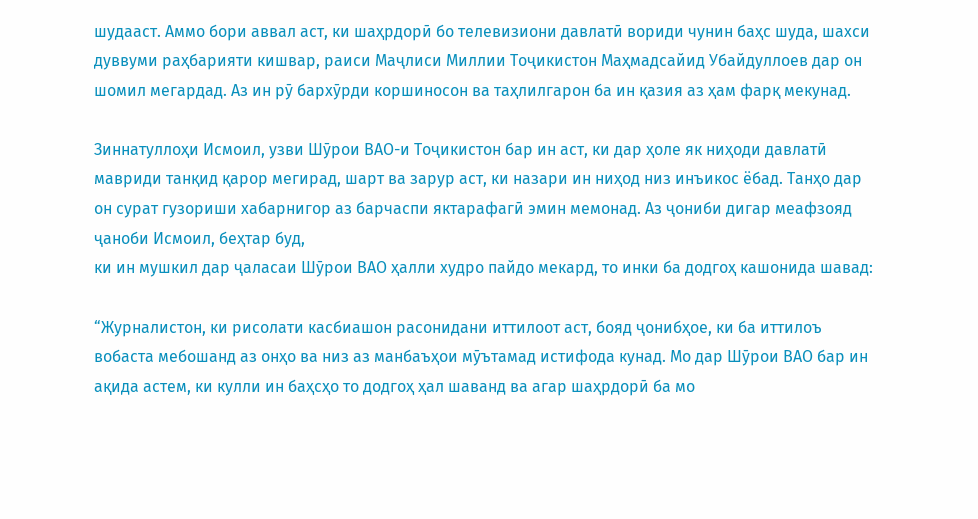шудааст. Аммо бори аввал аст, ки шаҳрдорӣ бо телевизиони давлатӣ вориди чунин баҳс шуда, шахси дуввуми раҳбарияти кишвар, раиси Маҷлиси Миллии Тоҷикистон Маҳмадсайид Убайдуллоев дар он шомил мегардад. Аз ин рӯ бархӯрди коршиносон ва таҳлилгарон ба ин қазия аз ҳам фарқ мекунад.

Зиннатуллоҳи Исмоил, узви Шӯрои ВАО-и Тоҷикистон бар ин аст, ки дар ҳоле як ниҳоди давлатӣ мавриди танқид қарор мегирад, шарт ва зарур аст, ки назари ин ниҳод низ инъикос ёбад. Танҳо дар он сурат гузориши хабарнигор аз барчаспи яктарафагӣ эмин мемонад. Аз ҷониби дигар меафзояд ҷаноби Исмоил, беҳтар буд,
ки ин мушкил дар ҷаласаи Шӯрои ВАО ҳалли худро пайдо мекард, то инки ба додгоҳ кашонида шавад:

“Журналистон, ки рисолати касбиашон расонидани иттилоот аст, бояд ҷонибҳое, ки ба иттилоъ вобаста мебошанд аз онҳо ва низ аз манбаъҳои мӯътамад истифода кунад. Мо дар Шӯрои ВАО бар ин ақида астем, ки кулли ин баҳсҳо то додгоҳ ҳал шаванд ва агар шаҳрдорӣ ба мо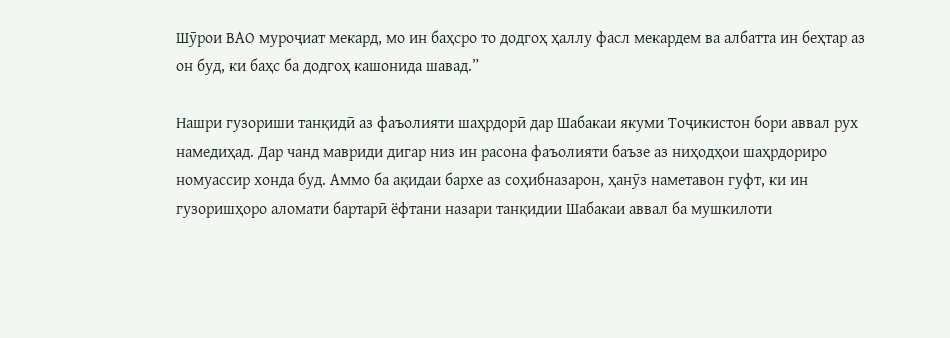Шӯрои ВАО муроҷиат мекард, мо ин баҳсро то додгоҳ ҳаллу фасл мекардем ва албатта ин беҳтар аз он буд, ки баҳс ба додгоҳ кашонида шавад.”

Нашри гузориши танқидӣ аз фаъолияти шаҳрдорӣ дар Шабакаи якуми Тоҷикистон бори аввал рух намедиҳад. Дар чанд мавриди дигар низ ин расона фаъолияти баъзе аз ниҳодҳои шаҳрдориро номуассир хонда буд. Аммо ба ақидаи бархе аз соҳибназарон, ҳанӯз наметавон гуфт, ки ин гузоришҳоро аломати бартарӣ ёфтани назари танқидии Шабакаи аввал ба мушкилоти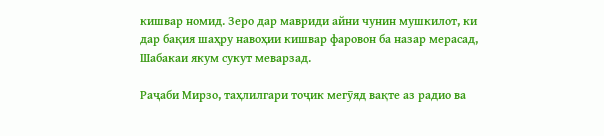кишвар номид. Зеро дар мавриди айни чунин мушкилот, ки дар бақия шаҳру навоҳии кишвар фаровон ба назар мерасад, Шабакаи якум сукут меварзад.

Раҷаби Мирзо, таҳлилгари тоҷик мегӯяд вақте аз радио ва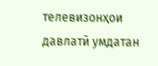телевизонҳои давлатӣ умдатан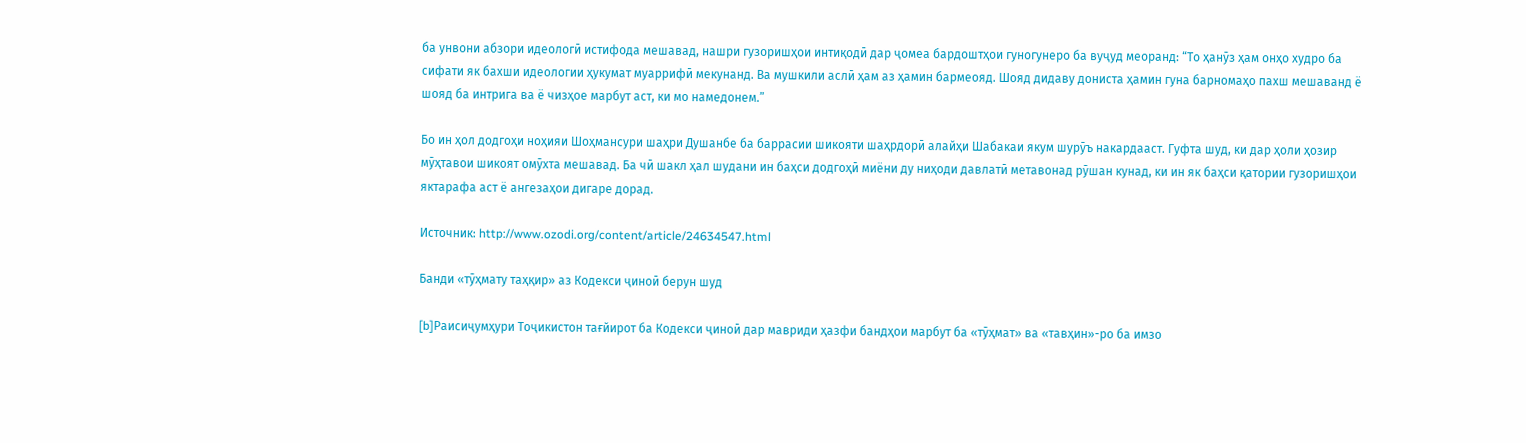ба унвони абзори идеологӣ истифода мешавад, нашри гузоришҳои интиқодӣ дар ҷомеа бардоштҳои гуногунеро ба вуҷуд меоранд: “То ҳанӯз ҳам онҳо худро ба сифати як бахши идеологии ҳукумат муаррифӣ мекунанд. Ва мушкили аслӣ ҳам аз ҳамин бармеояд. Шояд дидаву дониста ҳамин гуна барномаҳо пахш мешаванд ё шояд ба интрига ва ё чизҳое марбут аст, ки мо намедонем.”

Бо ин ҳол додгоҳи ноҳияи Шоҳмансури шаҳри Душанбе ба баррасии шикояти шаҳрдорӣ алайҳи Шабакаи якум шурӯъ накардааст. Гуфта шуд, ки дар ҳоли ҳозир мӯҳтавои шикоят омӯхта мешавад. Ба чӣ шакл ҳал шудани ин баҳси додгоҳӣ миёни ду ниҳоди давлатӣ метавонад рӯшан кунад, ки ин як баҳси қатории гузоришҳои яктарафа аст ё ангезаҳои дигаре дорад.

Источник: http://www.ozodi.org/content/article/24634547.html

Банди «тӯҳмату таҳқир» аз Кодекси ҷиноӣ берун шуд

[b]Раисиҷумҳури Тоҷикистон тағйирот ба Кодекси ҷиноӣ дар мавриди ҳазфи бандҳои марбут ба «тӯҳмат» ва «тавҳин»-ро ба имзо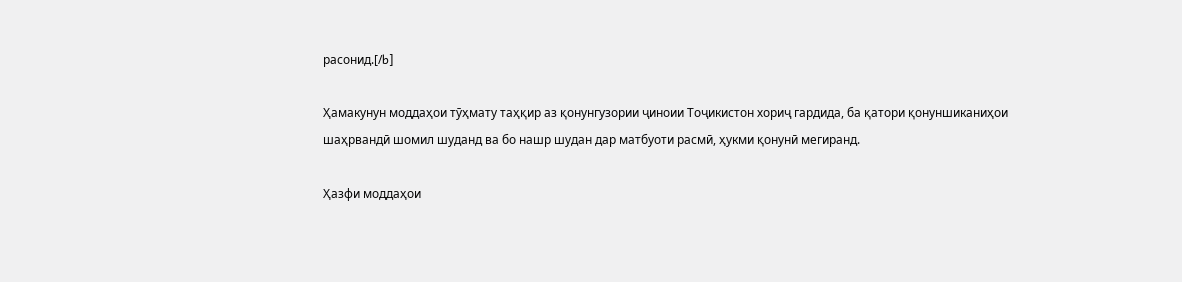расонид.[/b]

Ҳамакунун моддаҳои тӯҳмату таҳқир аз қонунгузории ҷиноии Тоҷикистон хориҷ гардида, ба қатори қонуншиканиҳои шаҳрвандӣ шомил шуданд ва бо нашр шудан дар матбуоти расмӣ, ҳукми қонунӣ мегиранд.

Ҳазфи моддаҳои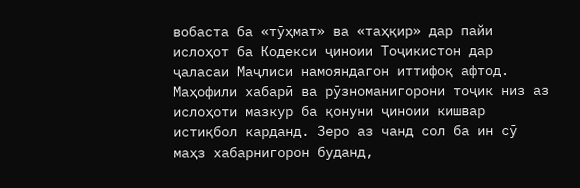вобаста ба «тӯҳмат» ва «таҳқир» дар пайи ислоҳот ба Кодекси ҷиноии Тоҷикистон дар ҷаласаи Маҷлиси намояндагон иттифоқ афтод. Маҳофили хабарӣ ва рӯзноманигорони тоҷик низ аз ислоҳоти мазкур ба қонуни ҷиноии кишвар истиқбол карданд. Зеро аз чанд сол ба ин сӯ маҳз хабарнигорон буданд,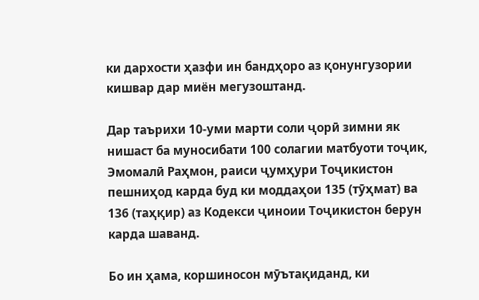ки дархости ҳазфи ин бандҳоро аз қонунгузории кишвар дар миён мегузоштанд.

Дар таърихи 10-уми марти соли ҷорӣ зимни як нишаст ба муносибати 100 солагии матбуоти тоҷик, Эмомалӣ Раҳмон, раиси ҷумҳури Тоҷикистон пешниҳод карда буд ки моддаҳои 135 (тӯҳмат) ва 136 (таҳқир) аз Кодекси ҷиноии Тоҷикистон берун карда шаванд.

Бо ин ҳама, коршиносон мӯътақиданд, ки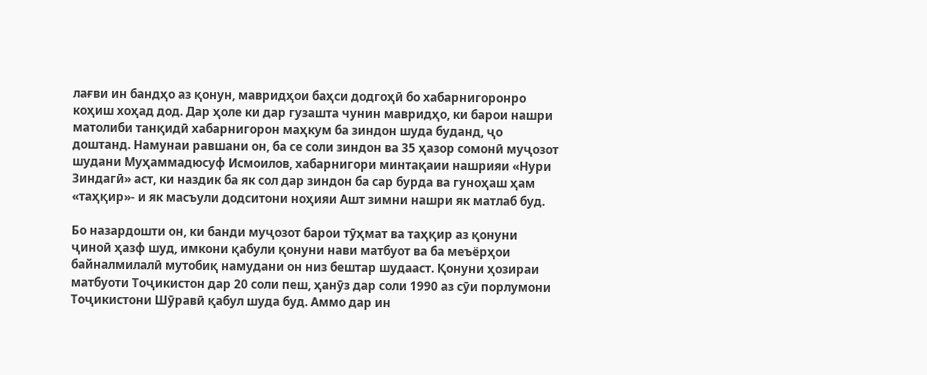лағви ин бандҳо аз қонун, мавридҳои баҳси додгоҳӣ бо хабарнигоронро коҳиш хоҳад дод. Дар ҳоле ки дар гузашта чунин мавридҳо, ки барои нашри матолиби танқидӣ хабарнигорон маҳкум ба зиндон шуда буданд, ҷо доштанд. Намунаи равшани он, ба се соли зиндон ва 35 ҳазор сомонӣ муҷозот шудани Муҳаммадюсуф Исмоилов, хабарнигори минтақаии нашрияи «Нури Зиндагӣ» аст, ки наздик ба як сол дар зиндон ба сар бурда ва гуноҳаш ҳам «таҳқир»- и як масъули додситони ноҳияи Ашт зимни нашри як матлаб буд.

Бо назардошти он, ки банди муҷозот барои тӯҳмат ва таҳқир аз қонуни ҷиноӣ ҳазф шуд, имкони қабули қонуни нави матбуот ва ба меъёрҳои байналмилалӣ мутобиқ намудани он низ бештар шудааст. Қонуни ҳозираи матбуоти Тоҷикистон дар 20 соли пеш, ҳанӯз дар соли 1990 аз сӯи порлумони Тоҷикистони Шӯравӣ қабул шуда буд. Аммо дар ин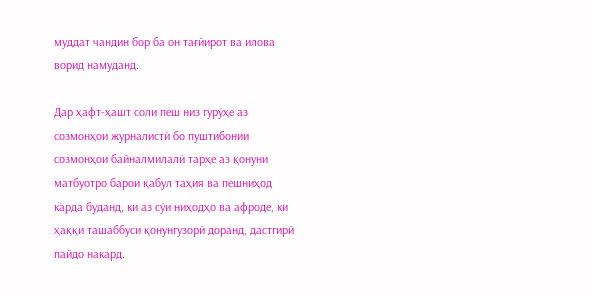муддат чандин бор ба он тағйирот ва илова ворид намуданд.

Дар ҳафт-ҳашт соли пеш низ гурӯҳе аз созмонҳои журналистӣ бо пуштибонии созмонҳои байналмилалӣ тарҳе аз қонуни матбуотро барои қабул таҳия ва пешниҳод карда буданд, ки аз сӯи ниҳодҳо ва афроде, ки ҳаққи ташаббуси қонунгузорӣ доранд, дастгирӣ пайдо накард.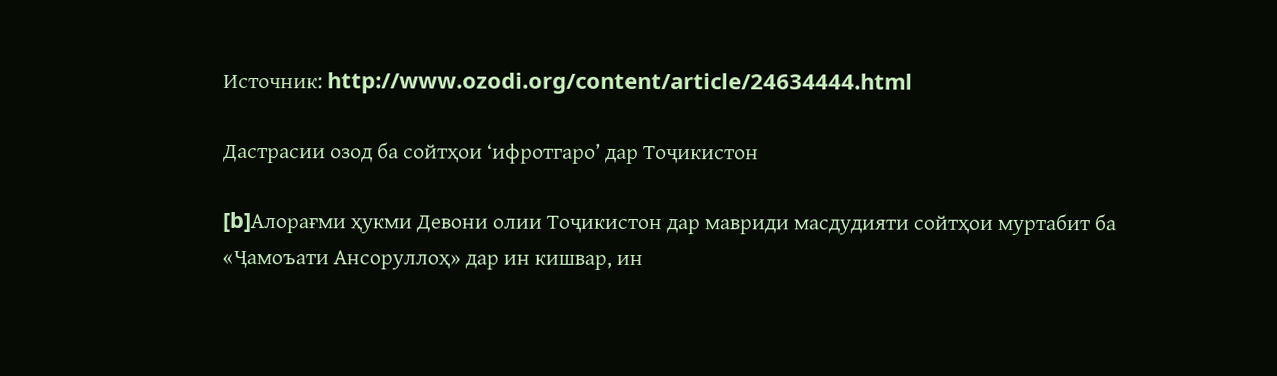Источник: http://www.ozodi.org/content/article/24634444.html

Дастрасии озод ба сойтҳои ‘ифротгаро’ дар Тоҷикистон

[b]Алорағми ҳукми Девони олии Тоҷикистон дар мавриди масдудияти сойтҳои муртабит ба «Ҷамоъати Ансоруллоҳ» дар ин кишвар, ин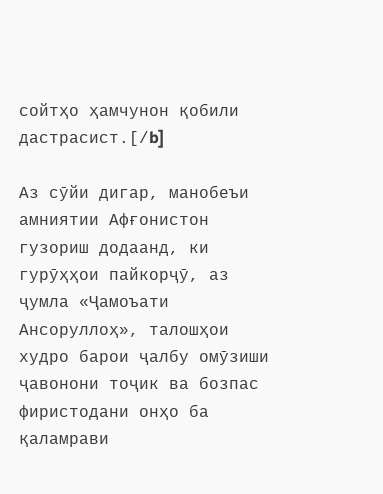сойтҳо ҳамчунон қобили дастрасист.[/b]

Аз сӯйи дигар, манобеъи амниятии Афғонистон гузориш додаанд, ки гурӯҳҳои пайкорҷӯ, аз ҷумла «Ҷамоъати Ансоруллоҳ», талошҳои худро барои ҷалбу омӯзиши ҷавонони тоҷик ва бозпас фиристодани онҳо ба қаламрави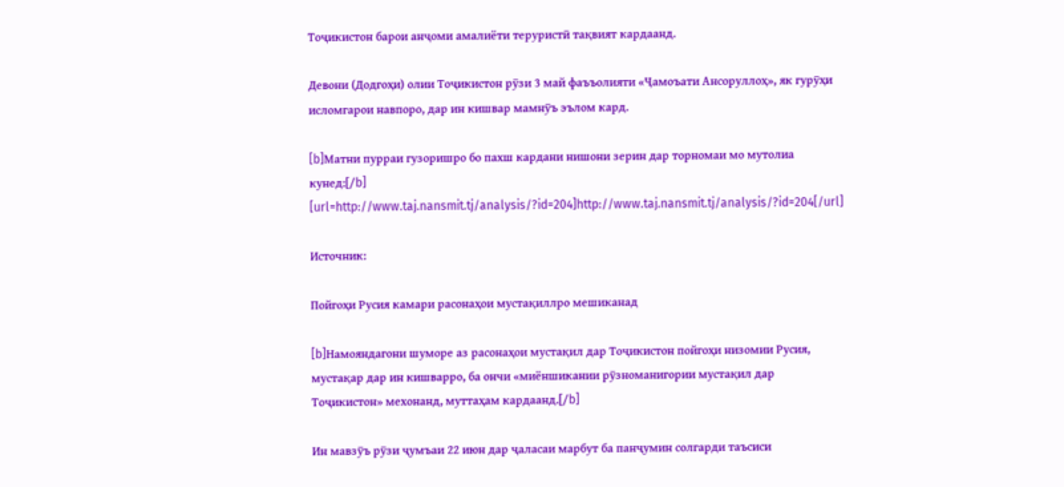Тоҷикистон барои анҷоми амалиёти теруристӣ тақвият кардаанд.

Девони (Додгоҳи) олии Тоҷикистон рӯзи 3 май фаъъолияти «Ҷамоъати Ансоруллоҳ», як гурӯҳи исломгарои навпоро, дар ин кишвар мамнӯъ эълом кард.

[b]Матни пурраи гузоришро бо пахш кардани нишони зерин дар торномаи мо мутолиа кунед:[/b] [url=http://www.taj.nansmit.tj/analysis/?id=204]http://www.taj.nansmit.tj/analysis/?id=204[/url]

Источник:

Пойгоҳи Русия камари расонаҳои мустақиллро мешиканад

[b]Намояндагони шуморе аз расонаҳои мустақил дар Тоҷикистон пойгоҳи низомии Русия, мустақар дар ин кишварро, ба ончи «миёншикании рӯзноманигории мустақил дар Тоҷикистон» мехонанд, муттаҳам кардаанд.[/b]

Ин мавзӯъ рӯзи ҷумъаи 22 июн дар ҷаласаи марбут ба панҷумин солгарди таъсиси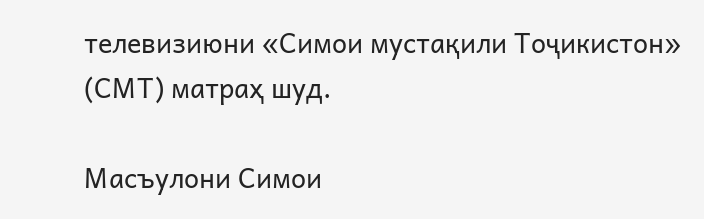телевизиюни «Симои мустақили Тоҷикистон» (СМТ) матраҳ шуд.

Масъулони Симои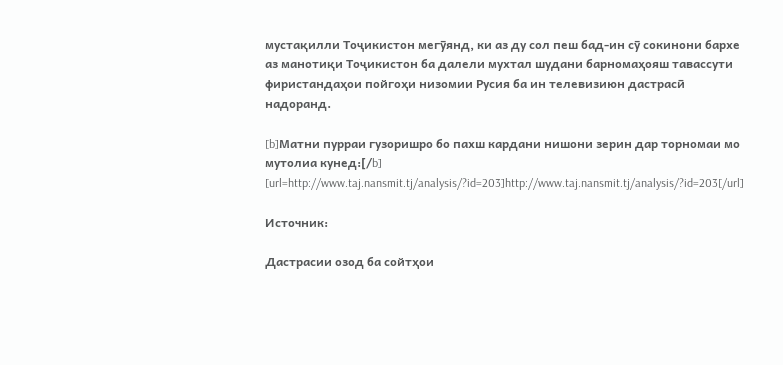мустақилли Тоҷикистон мегӯянд, ки аз ду сол пеш бад-ин сӯ сокинони бархе аз манотиқи Тоҷикистон ба далели мухтал шудани барномаҳояш тавассути фиристандаҳои пойгоҳи низомии Русия ба ин телевизиюн дастрасӣ надоранд.

[b]Матни пурраи гузоришро бо пахш кардани нишони зерин дар торномаи мо мутолиа кунед:[/b] [url=http://www.taj.nansmit.tj/analysis/?id=203]http://www.taj.nansmit.tj/analysis/?id=203[/url]

Источник:

Дастрасии озод ба сойтҳои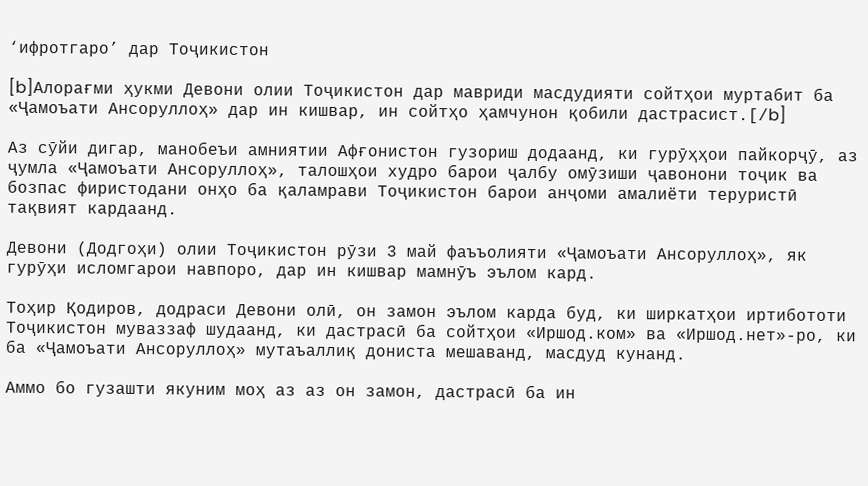‘ифротгаро’ дар Тоҷикистон

[b]Алорағми ҳукми Девони олии Тоҷикистон дар мавриди масдудияти сойтҳои муртабит ба «Ҷамоъати Ансоруллоҳ» дар ин кишвар, ин сойтҳо ҳамчунон қобили дастрасист.[/b]

Аз сӯйи дигар, манобеъи амниятии Афғонистон гузориш додаанд, ки гурӯҳҳои пайкорҷӯ, аз ҷумла «Ҷамоъати Ансоруллоҳ», талошҳои худро барои ҷалбу омӯзиши ҷавонони тоҷик ва бозпас фиристодани онҳо ба қаламрави Тоҷикистон барои анҷоми амалиёти теруристӣ тақвият кардаанд.

Девони (Додгоҳи) олии Тоҷикистон рӯзи 3 май фаъъолияти «Ҷамоъати Ансоруллоҳ», як гурӯҳи исломгарои навпоро, дар ин кишвар мамнӯъ эълом кард.

Тоҳир Қодиров, додраси Девони олӣ, он замон эълом карда буд, ки ширкатҳои иртибототи Тоҷикистон муваззаф шудаанд, ки дастрасӣ ба сойтҳои «Иршод.ком» ва «Иршод.нет»-ро, ки ба «Ҷамоъати Ансоруллоҳ» мутаъаллиқ дониста мешаванд, масдуд кунанд.

Аммо бо гузашти якуним моҳ аз аз он замон, дастрасӣ ба ин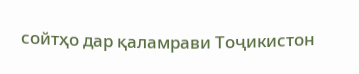сойтҳо дар қаламрави Тоҷикистон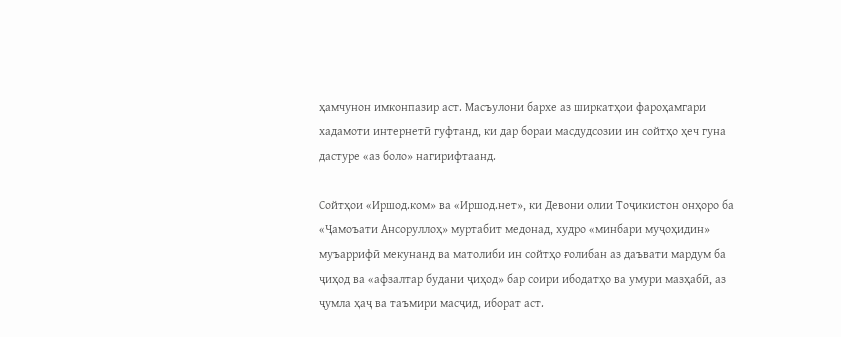ҳамчунон имконпазир аст. Масъулони бархе аз ширкатҳои фароҳамгари хадамоти интернетӣ гуфтанд, ки дар бораи масдудсозии ин сойтҳо ҳеч гуна дастуре «аз боло» нагирифтаанд.

Сойтҳои «Иршод.ком» ва «Иршод.нет», ки Девони олии Тоҷикистон онҳоро ба «Ҷамоъати Ансоруллоҳ» муртабит медонад, худро «минбари муҷоҳидин» муъаррифӣ мекунанд ва матолиби ин сойтҳо ғолибан аз даъвати мардум ба ҷиҳод ва «афзалтар будани ҷиҳод» бар соири ибодатҳо ва умури мазҳабӣ, аз ҷумла ҳаҷ ва таъмири масҷид, иборат аст.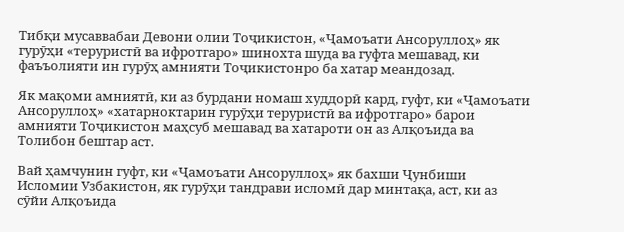Тибқи мусаввабаи Девони олии Тоҷикистон, «Ҷамоъати Ансоруллоҳ» як гурӯҳи «теруристӣ ва ифротгаро» шинохта шуда ва гуфта мешавад, ки фаъъолияти ин гурӯҳ амнияти Тоҷикистонро ба хатар меандозад.

Як мақоми амниятӣ, ки аз бурдани номаш худдорӣ кард, гуфт, ки «Ҷамоъати Ансоруллоҳ» «хатарноктарин гурӯҳи теруристӣ ва ифротгаро» барои амнияти Тоҷикистон маҳсуб мешавад ва хатароти он аз Алқоъида ва Толибон бештар аст.

Вай ҳамчунин гуфт, ки «Ҷамоъати Ансоруллоҳ» як бахши Ҷунбиши Исломии Узбакистон, як гурӯҳи тандрави исломӣ дар минтақа, аст, ки аз сӯйи Алқоъида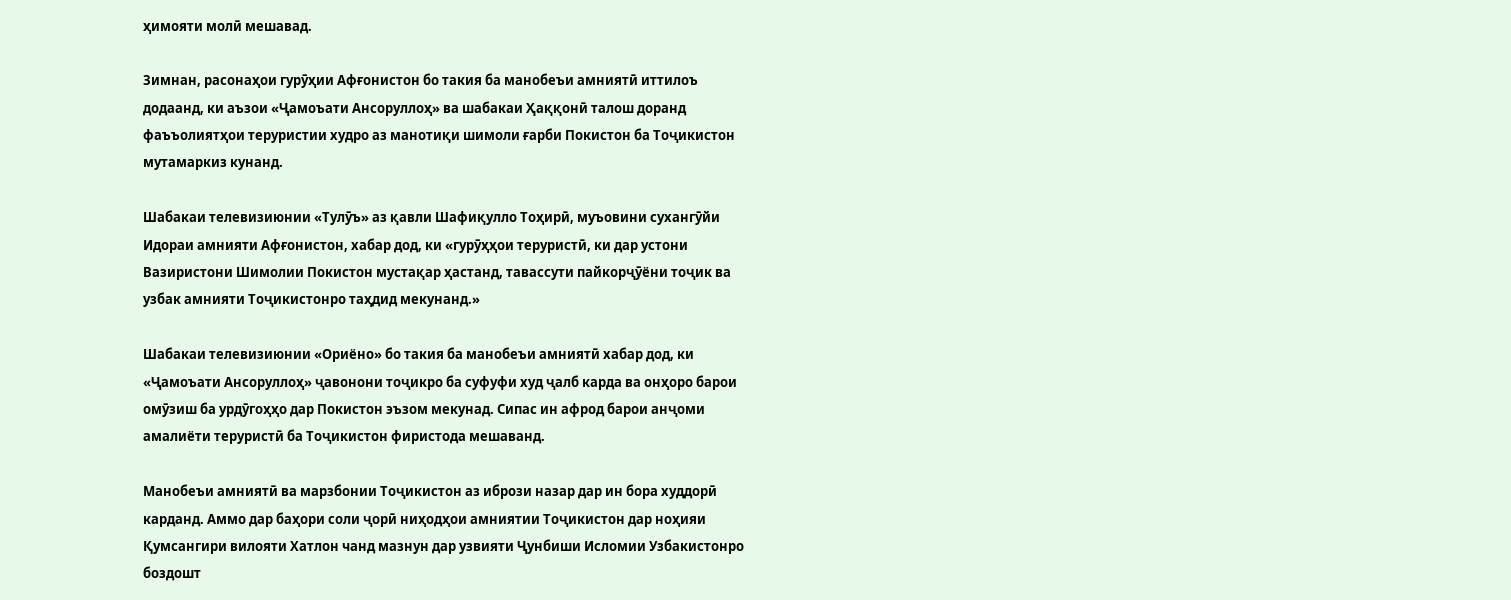ҳимояти молӣ мешавад.

Зимнан, расонаҳои гурӯҳии Афғонистон бо такия ба манобеъи амниятӣ иттилоъ додаанд, ки аъзои «Ҷамоъати Ансоруллоҳ» ва шабакаи Ҳаққонӣ талош доранд фаъъолиятҳои теруристии худро аз манотиқи шимоли ғарби Покистон ба Тоҷикистон мутамаркиз кунанд.

Шабакаи телевизиюнии «Тулӯъ» аз қавли Шафиқулло Тоҳирӣ, муъовини сухангӯйи Идораи амнияти Афғонистон, хабар дод, ки «гурӯҳҳои теруристӣ, ки дар устони Вазиристони Шимолии Покистон мустақар ҳастанд, тавассути пайкорҷӯёни тоҷик ва узбак амнияти Тоҷикистонро таҳдид мекунанд.»

Шабакаи телевизиюнии «Ориёно» бо такия ба манобеъи амниятӣ хабар дод, ки «Ҷамоъати Ансоруллоҳ» ҷавонони тоҷикро ба суфуфи худ ҷалб карда ва онҳоро барои омӯзиш ба урдӯгоҳҳо дар Покистон эъзом мекунад. Сипас ин афрод барои анҷоми амалиёти теруристӣ ба Тоҷикистон фиристода мешаванд.

Манобеъи амниятӣ ва марзбонии Тоҷикистон аз ибрози назар дар ин бора худдорӣ карданд. Аммо дар баҳори соли ҷорӣ ниҳодҳои амниятии Тоҷикистон дар ноҳияи Қумсангири вилояти Хатлон чанд мазнун дар узвияти Ҷунбиши Исломии Узбакистонро боздошт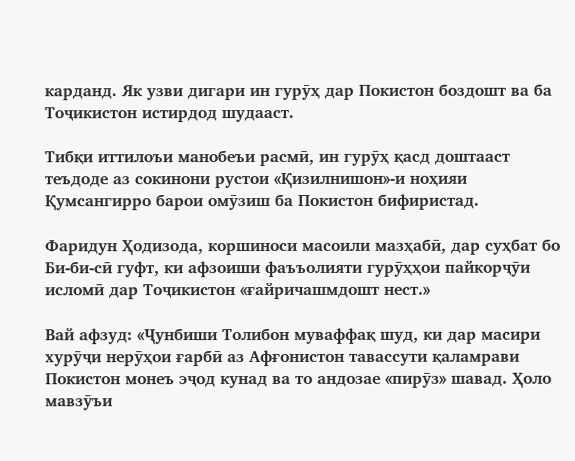карданд. Як узви дигари ин гурӯҳ дар Покистон боздошт ва ба Тоҷикистон истирдод шудааст.

Тибқи иттилоъи манобеъи расмӣ, ин гурӯҳ қасд доштааст теъдоде аз сокинони рустои «Қизилнишон»-и ноҳияи Қумсангирро барои омӯзиш ба Покистон бифиристад.

Фаридун Ҳодизода, коршиноси масоили мазҳабӣ, дар суҳбат бо Би-би-сӣ гуфт, ки афзоиши фаъъолияти гурӯҳҳои пайкорҷӯи исломӣ дар Тоҷикистон «ғайричашмдошт нест.»

Вай афзуд: «Ҷунбиши Толибон муваффақ шуд, ки дар масири хурӯҷи нерӯҳои ғарбӣ аз Афғонистон тавассути қаламрави Покистон монеъ эҷод кунад ва то андозае «пирӯз» шавад. Ҳоло мавзӯъи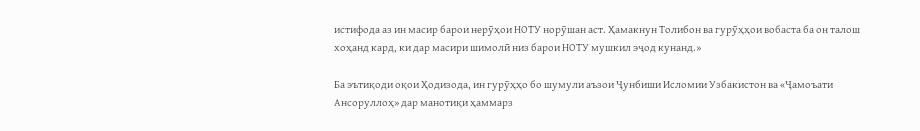истифода аз ин масир барои нерӯҳои НОТУ норӯшан аст. Ҳамакнун Толибон ва гурӯҳҳои вобаста ба он талош хоҳанд кард, ки дар масири шимолӣ низ барои НОТУ мушкил эҷод кунанд.»

Ба эътиқоди оқои Ҳодизода, ин гурӯҳҳо бо шумули аъзои Ҷунбиши Исломии Узбакистон ва «Ҷамоъати Ансоруллоҳ» дар манотиқи ҳаммарз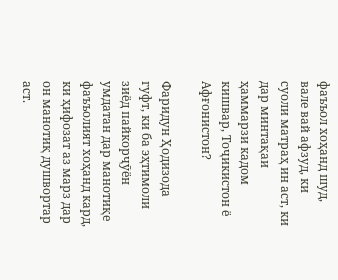фаъъол хоҳанд шуд, вале вай афзуд, ки суоли матраҳ ин аст, ки дар минтақаи ҳаммарзи кадом кишвар, Тоҷикистон ё Афғонистон?

Фаридун Ҳодизода гуфт, ки ба эҳтимоли зиёд пайкорҷӯён умдатан дар манотиқе фаъъолият хоҳанд кард, ки ҳифозат аз марз дар он манотиқ душвортар аст.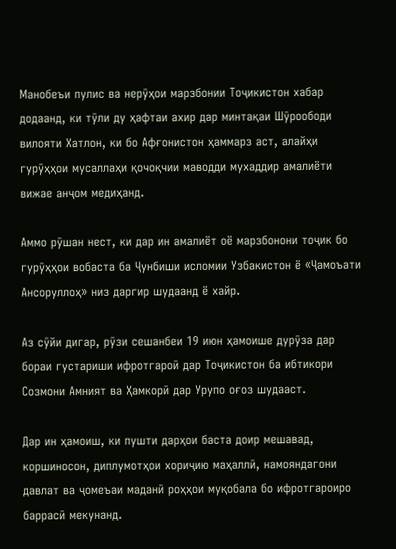Манобеъи пулис ва нерӯҳои марзбонии Тоҷикистон хабар додаанд, ки тӯли ду ҳафтаи ахир дар минтақаи Шӯроободи вилояти Хатлон, ки бо Афғонистон ҳаммарз аст, алайҳи гурӯҳҳои мусаллаҳи қочоқчии маводди мухаддир амалиёти вижае анҷом медиҳанд.

Аммо рӯшан нест, ки дар ин амалиёт оё марзбонони тоҷик бо гурӯҳҳои вобаста ба Ҷунбиши исломии Узбакистон ё «Ҷамоъати Ансоруллоҳ» низ даргир шудаанд ё хайр.

Аз сӯйи дигар, рӯзи сешанбеи 19 июн ҳамоише дурӯза дар бораи густариши ифротгароӣ дар Тоҷикистон ба ибтикори Созмони Амният ва Ҳамкорӣ дар Урупо оғоз шудааст.

Дар ин ҳамоиш, ки пушти дарҳои баста доир мешавад, коршиносон, диплумотҳои хориҷию маҳаллӣ, намояндагони давлат ва ҷомеъаи маданӣ роҳҳои муқобала бо ифротгароиро баррасӣ мекунанд.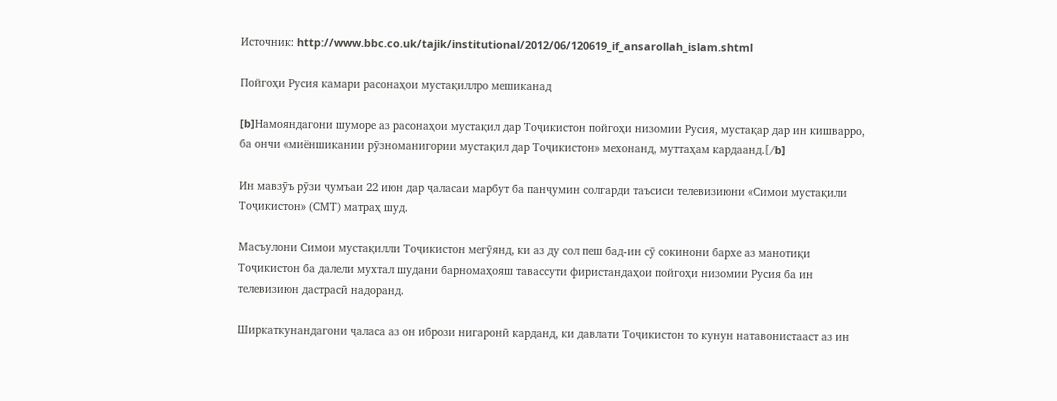Источник: http://www.bbc.co.uk/tajik/institutional/2012/06/120619_if_ansarollah_islam.shtml

Пойгоҳи Русия камари расонаҳои мустақиллро мешиканад

[b]Намояндагони шуморе аз расонаҳои мустақил дар Тоҷикистон пойгоҳи низомии Русия, мустақар дар ин кишварро, ба ончи «миёншикании рӯзноманигории мустақил дар Тоҷикистон» мехонанд, муттаҳам кардаанд.[/b]

Ин мавзӯъ рӯзи ҷумъаи 22 июн дар ҷаласаи марбут ба панҷумин солгарди таъсиси телевизиюни «Симои мустақили Тоҷикистон» (СМТ) матраҳ шуд.

Масъулони Симои мустақилли Тоҷикистон мегӯянд, ки аз ду сол пеш бад-ин сӯ сокинони бархе аз манотиқи Тоҷикистон ба далели мухтал шудани барномаҳояш тавассути фиристандаҳои пойгоҳи низомии Русия ба ин телевизиюн дастрасӣ надоранд.

Ширкаткунандагони ҷаласа аз он ибрози нигаронӣ карданд, ки давлати Тоҷикистон то кунун натавонистааст аз ин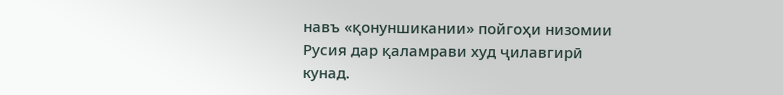навъ «қонуншикании» пойгоҳи низомии Русия дар қаламрави худ ҷилавгирӣ кунад.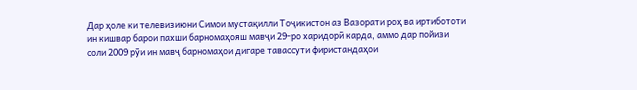Дар ҳоле ки телевизиюни Симои мустақилли Тоҷикистон аз Вазорати роҳ ва иртибототи ин кишвар барои пахши барномаҳояш мавҷи 29-ро харидорӣ карда, аммо дар пойизи соли 2009 рӯи ин мавҷ барномаҳои дигаре тавассути фиристандаҳои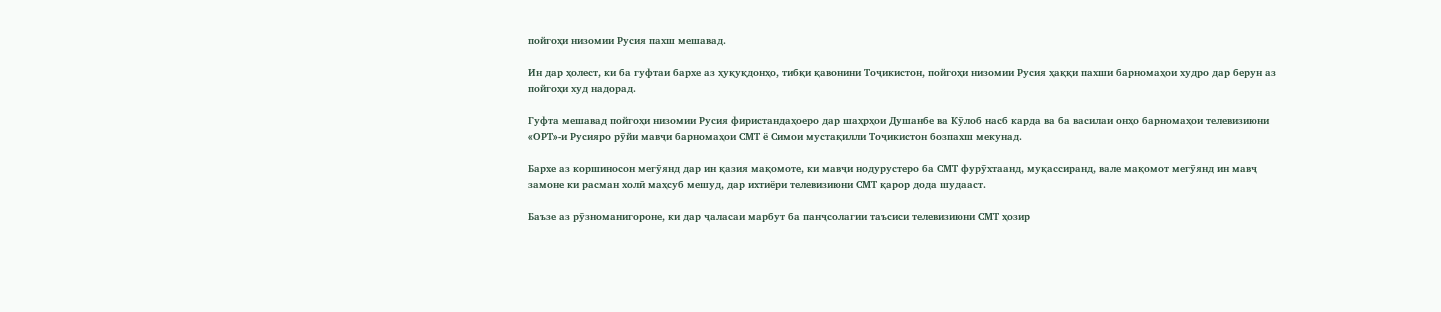пойгоҳи низомии Русия пахш мешавад.

Ин дар ҳолест, ки ба гуфтаи бархе аз ҳуқуқдонҳо, тибқи қавонини Тоҷикистон, пойгоҳи низомии Русия ҳаққи пахши барномаҳои худро дар берун аз пойгоҳи худ надорад.

Гуфта мешавад пойгоҳи низомии Русия фиристандаҳоеро дар шаҳрҳои Душанбе ва Кӯлоб насб карда ва ба василаи онҳо барномаҳои телевизиюни «ОРТ»-и Русияро рӯйи мавҷи барномаҳои СМТ ё Симои мустақилли Тоҷикистон бозпахш мекунад.

Бархе аз коршиносон мегӯянд дар ин қазия мақомоте, ки мавҷи нодурустеро ба СМТ фурӯхтаанд, муқассиранд, вале мақомот мегӯянд ин мавҷ замоне ки расман холӣ маҳсуб мешуд, дар ихтиёри телевизиюни СМТ қарор дода шудааст.

Баъзе аз рӯзноманигороне, ки дар ҷаласаи марбут ба панҷсолагии таъсиси телевизиюни СМТ ҳозир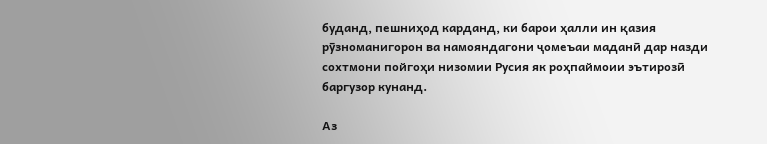буданд, пешниҳод карданд, ки барои ҳалли ин қазия рӯзноманигорон ва намояндагони ҷомеъаи маданӣ дар назди сохтмони пойгоҳи низомии Русия як роҳпаймоии эътирозӣ баргузор кунанд.

Аз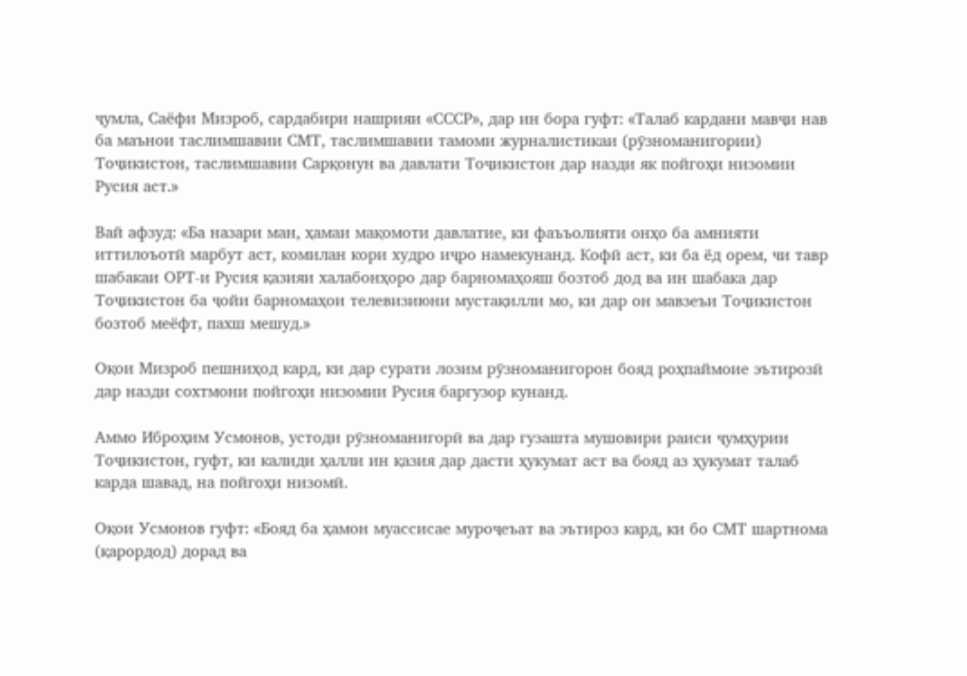ҷумла, Саёфи Мизроб, сардабири нашрияи «СССР», дар ин бора гуфт: «Талаб кардани мавҷи нав ба маънои таслимшавии СМТ, таслимшавии тамоми журналистикаи (рӯзноманигории) Тоҷикистон, таслимшавии Сарқонун ва давлати Тоҷикистон дар назди як пойгоҳи низомии Русия аст.»

Вай афзуд: «Ба назари ман, ҳамаи мақомоти давлатие, ки фаъъолияти онҳо ба амнияти иттилоъотӣ марбут аст, комилан кори худро иҷро намекунанд. Кофӣ аст, ки ба ёд орем, чи тавр шабакаи ОРТ-и Русия қазияи халабонҳоро дар барномаҳояш бозтоб дод ва ин шабака дар Тоҷикистон ба ҷойи барномаҳои телевизиюни мустақилли мо, ки дар он мавзеъи Тоҷикистон бозтоб меёфт, пахш мешуд.»

Оқои Мизроб пешниҳод кард, ки дар сурати лозим рӯзноманигорон бояд роҳпаймоие эътирозӣ дар назди сохтмони пойгоҳи низомии Русия баргузор кунанд.

Аммо Иброҳим Усмонов, устоди рӯзноманигорӣ ва дар гузашта мушовири раиси ҷумҳурии Тоҷикистон, гуфт, ки калиди ҳалли ин қазия дар дасти ҳукумат аст ва бояд аз ҳукумат талаб карда шавад, на пойгоҳи низомӣ.

Оқои Усмонов гуфт: «Бояд ба ҳамон муассисае муроҷеъат ва эътироз кард, ки бо СМТ шартнома (қарордод) дорад ва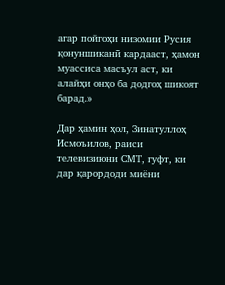агар пойгоҳи низомии Русия қонуншиканӣ кардааст, ҳамон муассиса масъул аст, ки алайҳи онҳо ба додгоҳ шикоят барад.»

Дар ҳамин ҳол, Зинатуллоҳ Исмоъилов, раиси телевизиюни СМТ, гуфт, ки дар қарордоди миёни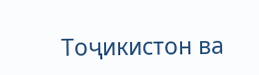Тоҷикистон ва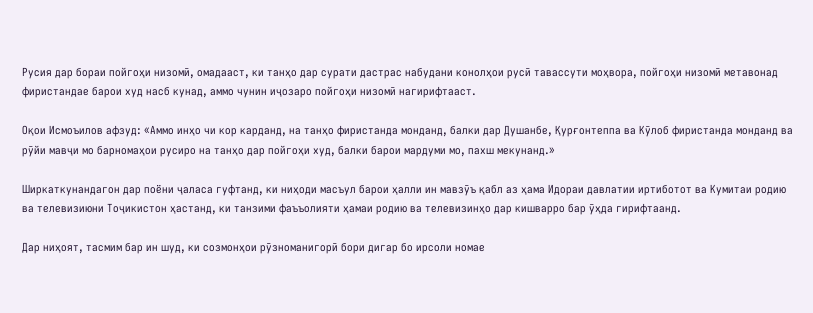Русия дар бораи пойгоҳи низомӣ, омадааст, ки танҳо дар сурати дастрас набудани конолҳои русӣ тавассути моҳвора, пойгоҳи низомӣ метавонад фиристандае барои худ насб кунад, аммо чунин иҷозаро пойгоҳи низомӣ нагирифтааст.

Оқои Исмоъилов афзуд: «Аммо инҳо чи кор карданд, на танҳо фиристанда монданд, балки дар Душанбе, Қурғонтеппа ва Кӯлоб фиристанда монданд ва рӯйи мавҷи мо барномаҳои русиро на танҳо дар пойгоҳи худ, балки барои мардуми мо, пахш мекунанд.»

Ширкаткунандагон дар поёни ҷаласа гуфтанд, ки ниҳоди масъул барои ҳалли ин мавзӯъ қабл аз ҳама Идораи давлатии иртиботот ва Кумитаи родию ва телевизиюни Тоҷикистон ҳастанд, ки танзими фаъъолияти ҳамаи родию ва телевизинҳо дар кишварро бар ӯҳда гирифтаанд.

Дар ниҳоят, тасмим бар ин шуд, ки созмонҳои рӯзноманигорӣ бори дигар бо ирсоли номае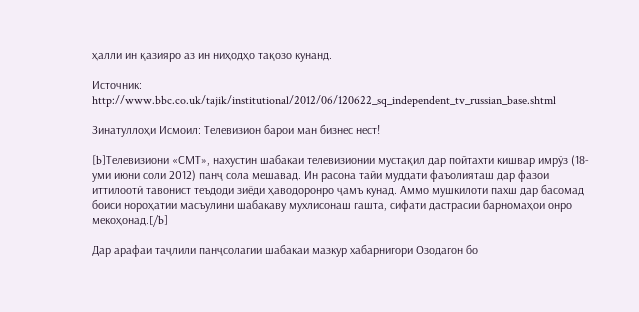ҳалли ин қазияро аз ин ниҳодҳо тақозо кунанд.

Источник: http://www.bbc.co.uk/tajik/institutional/2012/06/120622_sq_independent_tv_russian_base.shtml

Зинатуллоҳи Исмоил: Телевизион барои ман бизнес нест!

[b]Телевизиони «СМТ», нахустин шабакаи телевизионии мустақил дар пойтахти кишвар имрӯз (18-уми июни соли 2012) панҷ сола мешавад. Ин расона тайи муддати фаъолияташ дар фазои иттилоотӣ тавонист теъдоди зиёди ҳаводоронро ҷамъ кунад. Аммо мушкилоти пахш дар басомад боиси нороҳатии масъулини шабакаву мухлисонаш гашта, сифати дастрасии барномаҳои онро мекоҳонад.[/b]

Дар арафаи таҷлили панҷсолагии шабакаи мазкур хабарнигори Озодагон бо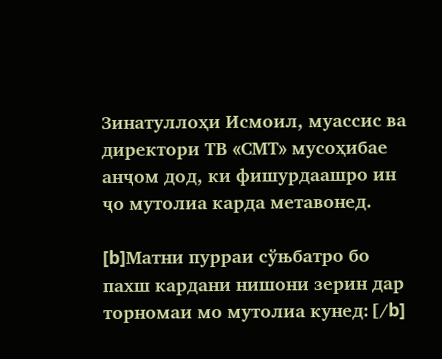Зинатуллоҳи Исмоил, муассис ва директори ТВ «СМТ» мусоҳибае анҷом дод, ки фишурдаашро ин ҷо мутолиа карда метавонед.

[b]Матни пурраи сўњбатро бо пахш кардани нишони зерин дар торномаи мо мутолиа кунед:[/b]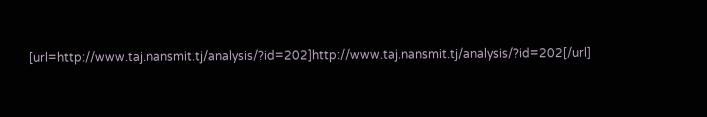[url=http://www.taj.nansmit.tj/analysis/?id=202]http://www.taj.nansmit.tj/analysis/?id=202[/url]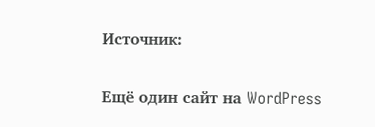Источник:

Ещё один сайт на WordPress